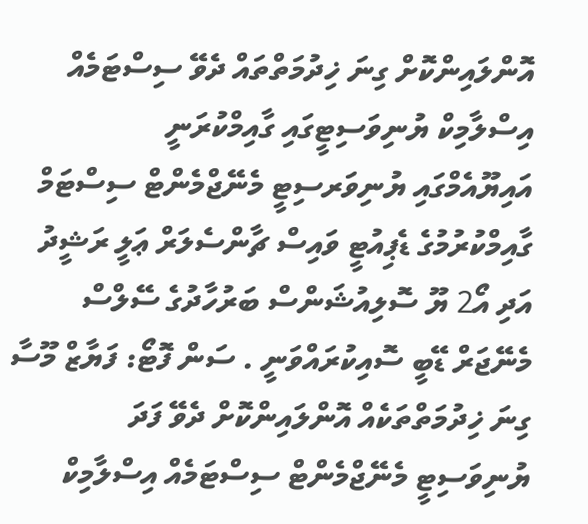އޮންލައިންކޮށް ގިނަ ޚިދުމަތްތައް ދެވޭ ސިސްޓަމެއް އިސްލާމިކް ޔުނިވަސިޓީގައި ގާއިމްކުރަނީ
އައިޔޫއެމްގައި ޔުނިވަރސިޓީ މެނޭޖްމެންޓް ސިސްޓަމް ގާއިމްކުރުމުގެ ޑެޕިއުޓީ ވައިސް ޗާންސެލަރް ޢަލީ ރަޝީދު އަދި އޯ2 ޔޫ ސޮލިއުޝަންސް ބަރުހާދުގެ ސޭލްސް މެނޭޖަރް ޑޭބީ ސޮއިކުރައްވަނީ . ސަން ފޮޓޯ: ފަޔާޒް މޫސާ
ގިނަ ޚިދުމަތްތަކެއް އޮންލައިންކޮށް ދެވޭ ފަދަ ޔުނިވަސިޓީ މެނޭޖްމެންޓް ސިސްޓަމެއް އިސްލާމިކް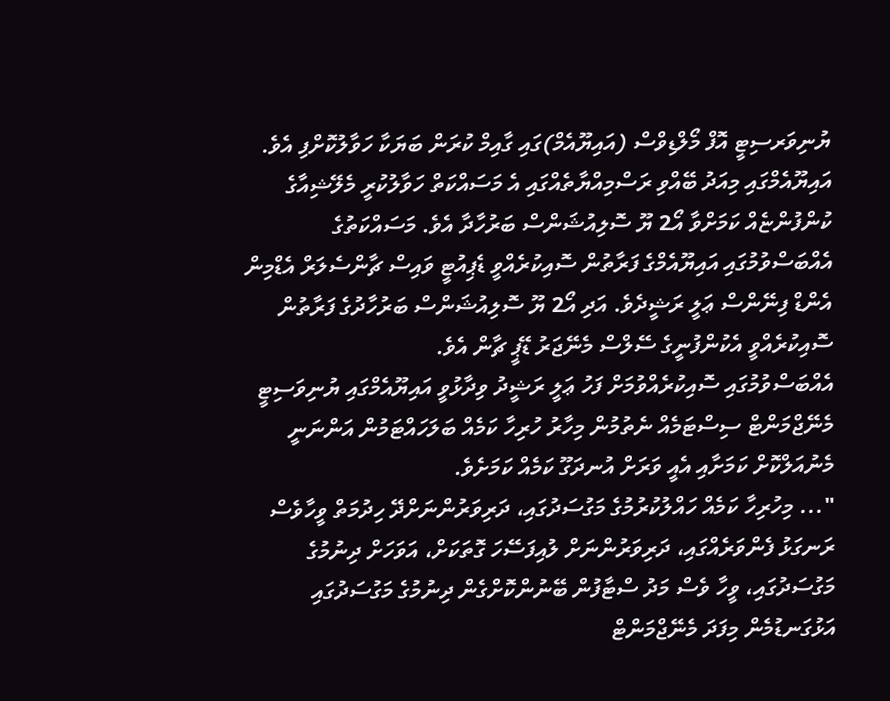ޔުނިވަރސިޓީ އޮފް މޯލްޑިވްސް (އައިޔޫއެމް)ގައި ގާއިމް ކުރަން ބަޔަކާ ހަވާލުކޮށްފި އެވެ.
އައިޔޫއެމްގައި މިއަދު ބޭއްވި ރަސްމިއްޔާތެއްގައި އެ މަސައްކަތް ހަވާލުކުރީ މެލޭޝިއާގެ ކުންފުންޏެއް ކަމަށްވާ އޯ2 ޔޫ ސޮލިއުޝަންސް ބަރުހާދާ އެވެ. މަސައްކަތުގެ އެއްބަސްވުމުގައި އައިޔޫއެމްގެ ފަރާތުން ސޮއިކުރެއްވީ ޑެޕިއުޓީ ވައިސް ޗާންސެލަރް އެޑްމިން އެންޑް ފިނޭންސް ޢަލީ ރަޝީދެވެ. އަދި އޯ2 ޔޫ ސޮލިއުޝަންސް ބަރުހާދުގެ ފަރާތުން ސޮއިކުރެއްވީ އެކުންފުނީގެ ސޭލްސް މެނޭޖަރު ޑޭޕީ ޗާން އެވެ.
އެއްބަސްވުމުގައި ސޮއިކުރެއްވުމަށް ފަހު ޢަލީ ރަޝީދު ވިދާޅުވީ އައިޔޫއެމްގައި ޔުނިވަސިޓީ މެނޭޖްމަންޓް ސިސްޓަމެއް ނެތުމުން މިހާރު ހުރިހާ ކަމެއް ބަލަހައްޓަމުން އަންނަނީ މެނުއަލްކޮށް ކަމަށާއި އެއީ ވަރަށް އުނދަގޫ ކަމެއް ކަމަށެވެ.
"... މިހުރިހާ ކަމެއް ހައްލުކުރުމުގެ މަގުސަދުގައި، ދަރިވަރުންނަށްދޭ ހިދުމަތް ވީހާވެސް ރަނގަޅު ފެންވަރެއްގައި، ދަރިވަރުންނަށް ލުއިފަސޭހަ ގޮތަކަށް، އަވަހަށް ދިނުމުގެ މަގުސަދުގައި، ވީހާ ވެސް މަދު ސްޓާފުން ބޭނުންކޮށްގެން ދިނުމުގެ މަގުސަދުގައި އަޅުގަނޑުމެން މިފަދަ މެނޭޖްމަންޓް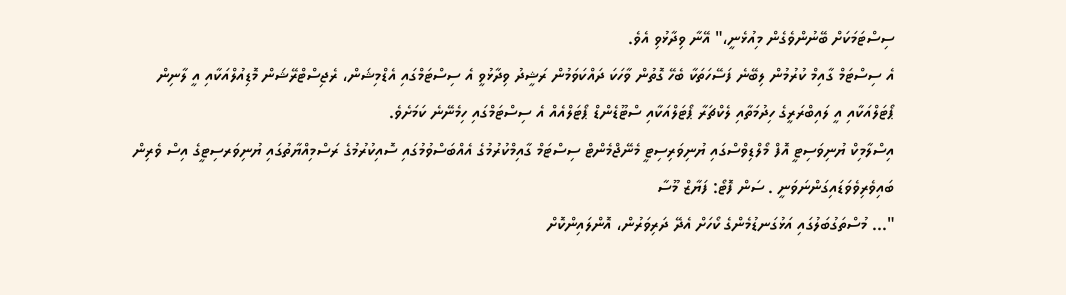ސިސްޓަމަކަށް ބޭނުންވެގެން މިއުޅެނީ،" އޭނާ ވިދާޅުވި އެވެ.
އެ ސިސްޓަމް ގާއިމް ކުރުމުން ލިބޭނެ ފަސޭހަތަކާ ބެހޭ ގޮތުން ވާހަކަ ދައްކަވަމުން ރަޝީދު ވިދާޅުވީ އެ ސިސްޓަމްގައި އެޑްމިޝަން، ރެޖިސްޓްރޭޝަން މޮޑިއުލްއަކާއި އީ ލާނިން ޕޯޓަލްއަކާއި އީ ލައިބްރަރީގެ ހިދުމަތާއި ލެކްޗަރާ ޕޯޓަލްއަކާއި ސްޓޫޑެންޑް ޕޯޓަލްއެއް އެ ސިސްޓަމްގައި ހިމެނޭނެ ކަމަށެވެ.
އިސްލާމިކް ޔުނިވަސިޓީ އޮފް މޯލްޑިވްސްގައި ޔުނިވަރިސިޓީ މެނޭޖްމެންޓް ސިސްޓަމް ގާއިމްކުރުމުގެ އެއްބަސްވުމުގައި ސޮއިކުރުމުގެ ރަސްމިއްޔާތުގައި ޔުނިވަރސިޓީގެ އިސް ވެރިން ބައިވެރިވެވަޑައިގަންނަވަނީ . ސަން ފޮޓޯ: ފަޔާޒް މޫސާ
"... މުސްތަގުބަލުގައި އަޅުގަނޑުމެންގެ ކޯހަށް އެދޭ ދަރިވަރުން، އޮންލައިންކޮށް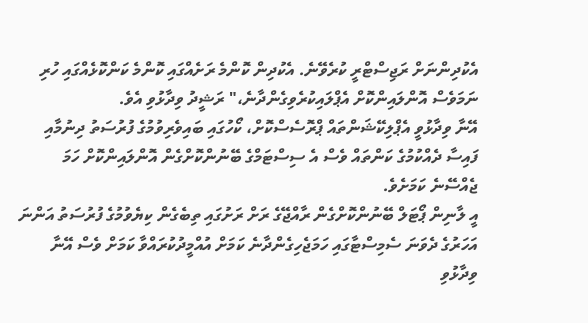އެކުދިންނަށް ރަޖިސްޓްރީ ކުރެވޭނެ. އެކުދިން ކޮންމެ ރަށެއްގައި ކޮންމެ ކަންކޮޅެއްގައި ހުރި ނަމަވެސް އޮންލައިންކޮށް އެޕްލައިކުރެވިގެންދާނެ،" ރަޝީދު ވިދާޅުވި އެވެ.
އޭނާ ވިދާޅުވީ އެޕްލިކޭޝަންތައް ޕްރޮސެސްކޮށް، ކޯހުގައި ބައިވެރިވުމުގެ ފުރުސަތު ދިނުމާއި ފައިސާ ދެއްކުމުގެ ކަންތައް ވެސް އެ ސިސްޓަމްގެ ބޭނުންކޮށްގެން އޮންލައިންކޮށް ހަމަ ޖެއްސޭނެ ކަމަށެވެ.
އީ ލާނިން ޕޯޓަލް ބޭނުންކޮށްގެން ރާއްޖޭގެ ރަށް ރަށުގައި ތިބެގެން ކިޔެވުމުގެ ފުރުސަތު އަންނަ އަހަރުގެ ދެވަނަ ސެމިސްޓާގައި ހަމަޖެހިގެންދާނެ ކަމަށް އުއްމީދުކުރައްވާ ކަމަށް ވެސް އޭނާ ވިދާޅުވި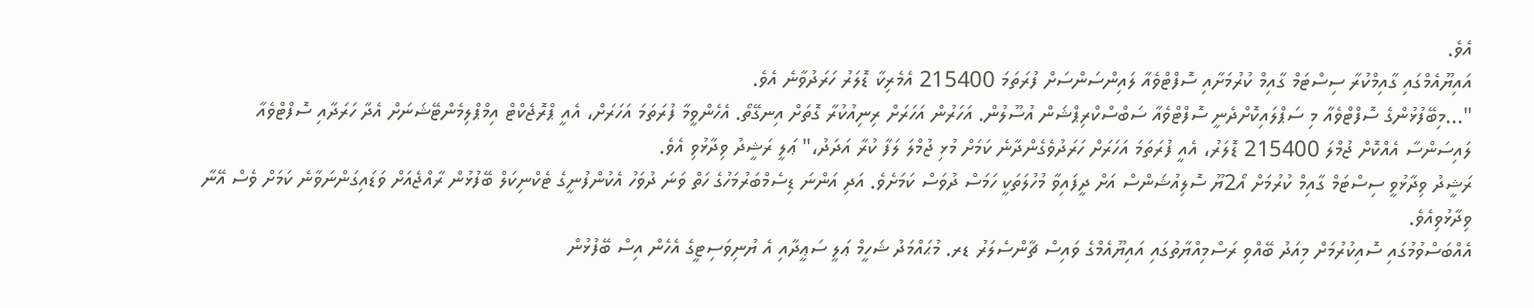އެވެ.
އައިޔޫއެމްގައި ގާއިމްކުރާ ސިސްޓަމް ގާއިމް ކުރުމަށާއި ސޮފްޓްވެއާ ލައިންސަންސަށް ފުރަތަމަ 215400 އެމެރިކާ ޑޮލަރު ހަރަދުވާނެ އެވެ.
"...މިބޭފުޅުންގެ ސޮފްޓްވެއާ މި ސަޕްލައިކޮށްދެނީ ސޮފްޓްވެއާ ސަބްސްކްރިޕްޝަން އުސޫލުން. އަހަރުން އަހަރަށް ރިނިއުކުރާ ގޮތަށް އިނގޭތޯ. އެހެންވީމާ ފުރަތަމަ އަހަރަށް، އެއީ ޕްރޮޖެކްޓް އިމްޕްލިމެންޓޭޝަނަށް އެދާ ހަރަދާއި ސޮފްޓްވެއާ ލައިސަންސާ އެއްކޮށް ޖުމްލަ 215400 ޑޮލަރު، އެއީ ފުރަތަމަ އަހަރަށް ހަރަދުވެގެންދާނެ ކަމަށް މުޅި ޖުމްލަ ލަފާ ކުރާ އަދަދު،" ޢަލީ ރަޝީދު ވިދާޅުވި އެވެ.
ރަޝީދު ވިދާޅުވީ ސިސްޓަމް ގާއިމް ކުރުމަށް އޯ2ޔޫ ސޮލިއުޝަންސް އަށް ދީފައިވާ މުހުލަތަކީ ހަމަސް ދުވަސް ކަމަށެވެ. އަދި އަންނަ ޑިސެމްބަރުމަހުގެ ހަތް ވަނަ ދުވަހު އެކުންފުނީގެ ޓެކްނިކަލް ބޭފުޅުން ރާއްޖެއަށް ވަޑައިގަންނަވާނެ ކަމަށް ވެސް އޭނާ ވިދާޅުވިއެވެ.
އެއްބަސްވުމުގައި ސޮއިކުރުމަށް މިއަދު ބޭއްވި ރަސްމިއްޔާތުގައި އައިޔޫއެމްގެ ވައިސް ޗާންސެލަރު ޑރ. މުޙައްމަދު ޝަހީމް ޢަލީ ސަޢީދާއި އެ ޔުނިވަސިޓީގެ އެހެން އިސް ބޭފުޅުން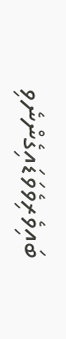ބައިވެރިވެވަޑައިގެންނެވި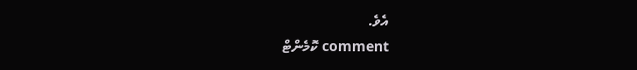އެވެ.
comment ކޮމެންޓް